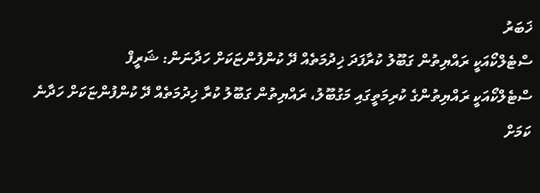ޚަބަރު
ސްޓެލްކޯއަކީ ރައްޔިތުން ގަބޫލު ކުރާފަދަ ޚިދުމަތެއް ދޭ ކުންފުންޏަކަށް ހަދާނަން: ޝަރީފް
ސްޓެލްކޯއަކީ ރައްޔިތުންގެ ކުރިމަތީގައި މަގުބޫލު، ރައްޔިތުން ގަބޫލު ކުރާ ޚިދުމަތެއް ދޭ ކުންފުންޏަކަށް ހަދާނެ ކަމަށް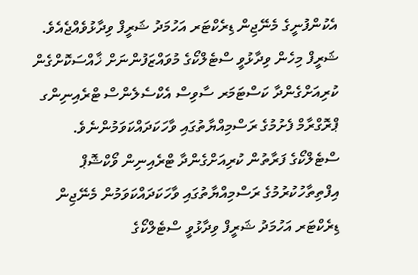އެކުންފުނީގެ މެނޭޖިން ޑިރެކްޓަރ އަހުމަދު ޝަރީފް ވިދާޅުވެއްޖެއެވެ.
ޝަރީފް މިހެން ވިދާޅުވީ ސްޓެލްކޯގެ މުވައްޒަފުންނަށް ޚާއްސަކޮށްގެން ކުރިއަށްގެންދާ ކަސްޓަމަރ ސާވިސް އެކްސެލެންސް ޓްރެއިނިންގ ޕްރޮގްރާމް ފެށުމުގެ ރަސްމިއްޔާތުގައި ވާހަކަދައްކަވަމުންނެވެ.
ސްޓެލްކޯގެ ފަރާތުން ކުރިއަށްގެންދާ ޓްރެއިނިން ވޯކްޝޮޕް އިފްތިތާހުކުރުމުގެ ރަސްމިއްޔާތުގައި ވާހަކަދައްކަވަމުން މެނޭޖިން ޑިރެކްޓަރ އަހުމަދު ޝަރީފް ވިދާޅުވީ ސްޓެލްކޯގެ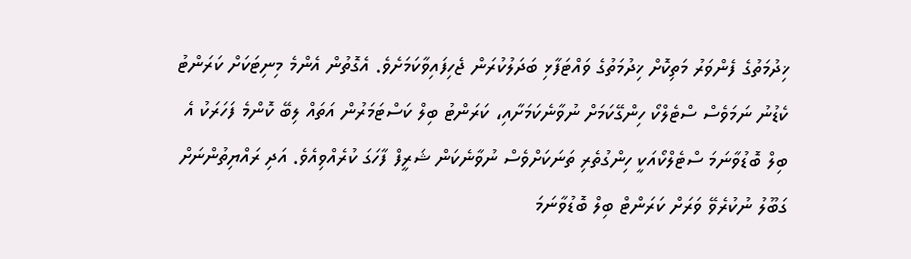ޚިދުމަތުގެ ފެންވަރު މަތިކޮށް ޚިދުމަތުގެ ވައްޓަފާޅި ބަދަލުކުރަން ޖެހިފައިވާކަމަށެވެ. އެގޮތުން އެންމެ މިނިޓަކަށް ކަރަންޓު ކެޑުނު ނަމަވެސް ސްޓެލްކޯ ހިންގޭކަމަށް ނުވާނެކަމަށާއި، ކަރަންޓު ބިލް ކަސްޓަމަރުން އަތައް ލިބޭ ކޮންމެ ފަހަރަކު އެ ބިލް ބޮޑުވާނަމަ ސްޓެލްކޯއަކީ ހިންގުތެރި ތަނަކަށްވެސް ނުވާނެކަން ޝަރީފް ފާހަގަ ކުރެއްވިއެވެ. އަދި ރައްޔިތުންނަށް ގަބޫލު ނުކުރެވޭ ވަރަށް ކަރަންޓް ބިލް ބޮޑުވާނަމަ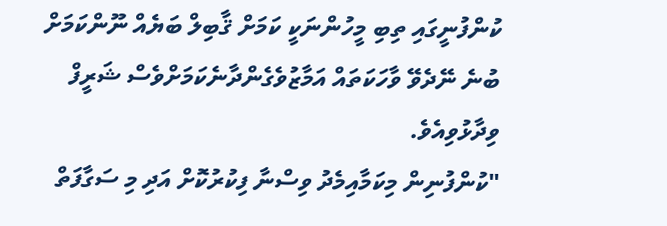ކުންފުނީގައި ތިބި މީހުންނަކީ ކަމަށް ޤާބިލް ބަޔެއް ނޫންކަމަށް ބުނެ ނޭދެވޭ ވާހަކަތައް އަމާޒުވެގެންދާނެކަމަށްވެސް ޝަރީފް ވިދާޅުވިއެވެ.
"ކުންފުނިން މިކަމާއިމެދު ވިސްނާ ފިކުރުކޮށް އަދި މި ސަގާފަތް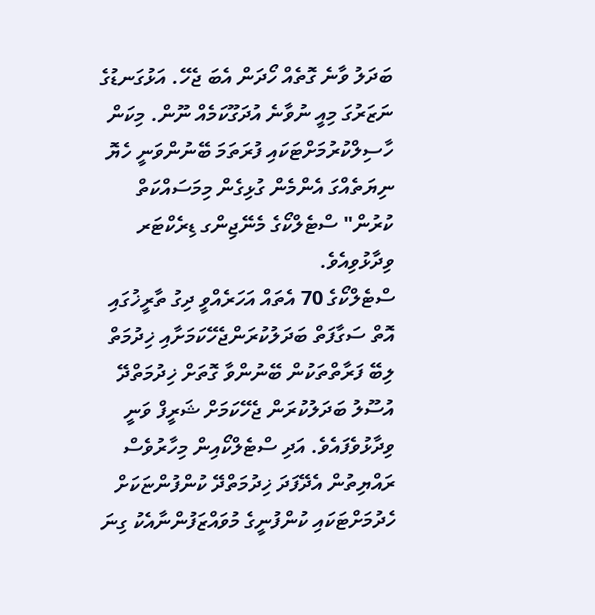ބަދަލު ވާނެ ގޮތެއް ހޯދަން އެބަ ޖެހޭ. އަޅުގަނޑުގެ ނަޒަރުގަ މިއީ ނުވާނެ އުދަގޫކަމެއް ނޫން. މިކަން ހާސިލްކުރުމަށްޓަކައި ފުރަތަމަ ބޭނުންވަނީ ހެޔޮ ނިޔަތެއްގަ އެންމެން ގުޅިގެން މިމަސައްކަތް ކުރުން" ސްޓެލްކޯގެ މެނޭޖިންގ ޑިރެކްޓަރ ވިދާޅުވިއެވެ.
ސްޓެލްކޯގެ 70 އެތައް އަހަރެއްވީ ދިގު ތާރީޚުގައި އޮތް ސަގާފަތް ބަދަލުކުރަންޖެހޭކަމަށާއި ޚިދުމަތް ލިބޭ ފަރާތްތަކުން ބޭނުންވާ ގޮތަށް ޚިދުމަތްދޭ އުސޫލު ބަދަލުކުރަން ޖެހޭކަމަށް ޝަރީފް ވަނީ ވިދާޅުވެފައެވެ. އަދި ސްޓެލްކޯއިން މިހާރުވެސް ރައްޔިތުން އެދޭފަދަ ޚިދުމަތްދޭ ކުންފުންޏަކަށް ހެދުމަށްޓަކައި ކުންފުނީގެ މުވައްޒަފުންނާއެކު ގިނަ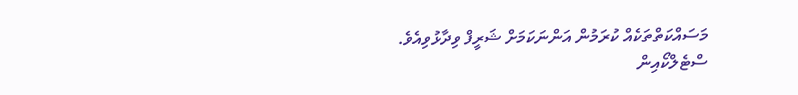މަސައްކަތްތަކެއް ކުރަމުން އަންނަކަމަށް ޝަރީފް ވިދާޅުވިއެވެ.
ސްޓެލްކޯއިން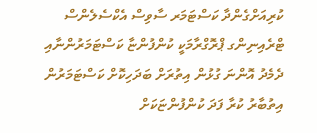ކުރިއަށްގެންދާ ކަސްޓަމަރ ސާވިސް އެކްސެލެންސް ޓްރެއިނިންގ ޕްރޮގްރާމަކީ ކުންފުންޏާ ކަސްޓަމަރުންނާއި ދެމެދު އޮންނަ ގުޅުން އިތުރަށް ބަދަހިކޮށް ކަސްޓަމަރުން އިތުބާރު ކުރާ ފަދަ ކުންފުންޏަކަށް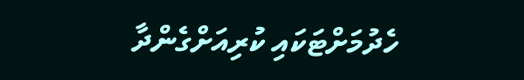ހެދުމަށްޓަކައި ކުރިއަށްގެންދާ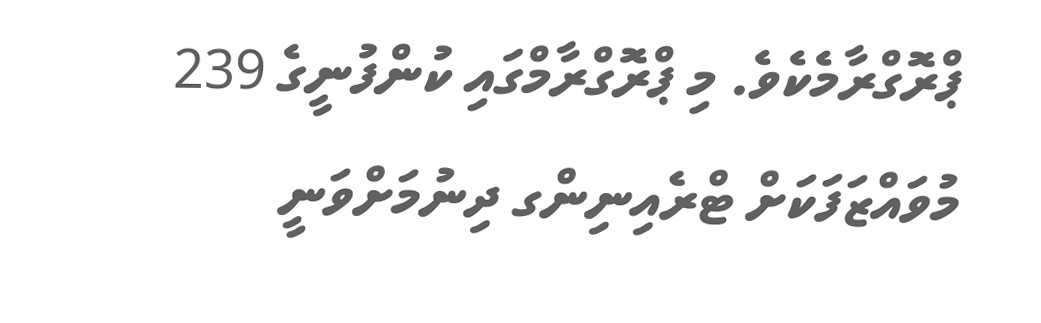ޕްރޮގްރާމެކެވެ. މި ޕްރޮގްރާމްގައި ކުންފުނީގެ 239 މުވައްޒަފަކަށް ޓްރެއިނިންގ ދިނުމަށްވަނީ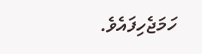ހަމަޖެހިފައެވެ.